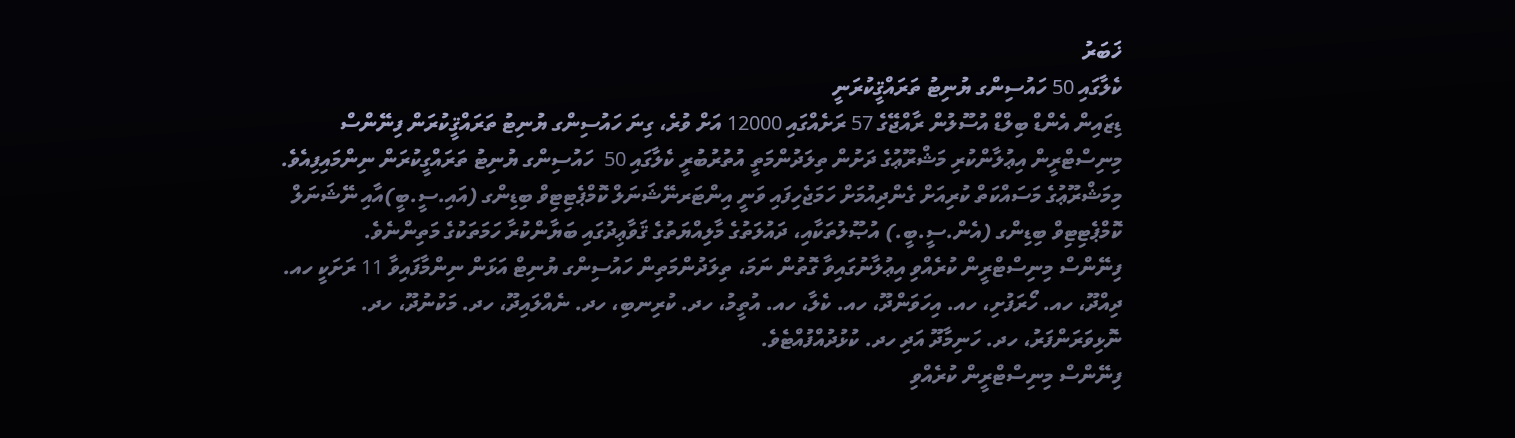ޚަބަރު
ކެލާގައި 50 ހައުސިންގ ޔުނިޓު ތަރައްޤީކުރަނީ
ޑިޒައިން އެންޑް ބިލްޑް އުސޫލުން ރާއްޖޭގެ 57 ރަށެއްގައި 12000 އަށް ވުރެ، ގިނަ ހައުސިންގ ޔުނިޓު ތަރައްޤީކުރަން ފިނޭންސް މިނިސްޓްރީން އިޢުލާންކުރި މަޝްރޫޢުގެ ދަށުން ތިލަދުންމަތީ އުތުރުބުރީ ކެލާގައި 50  ހައުސިންގ ޔުނިޓު ތަރައްގީކުރަން ނިންމައިފިއެވެ.
މިމަޝްރޫޢުގެ މަސައްކަތް ކުރިއަށް ގެންދިއުމަށް ހަމަޖެހިފައި ވަނީ އިންޓަރނޭޝަނަލް ކޮމްޕެޓިޓިވް ބިޑިންގ (އައި.ސީ.ބީ)އާއި ނޭޝަނަލް ކޮމްޕެޓިޓިވް ބިޑިންގ (އެން.ސީ.ބީ.) އުޞޫލުތަކާއި، ދައުލަތުގެ މާލިއްޔަތުގެ ޤަވާޢިދުގައި ބަޔާންކުރާ ހަމަތަކުގެ މަތިންނެވެ.
ފިނޭންސް މިނިސްޓްރީން ކުރެއްވި އިޢުލާނުގައިވާ ގޮތުން ނަމަ، ތިލަދުންމަތިން ހައުސިންގ ޔުނިޓް އަޅަން ނިންމާފައިވާ 11 ރަށަކީ ހއ. ދިއްދޫ، ހއ. ހޯރަފުށި، ހއ. އިހަވަންދޫ، ހއ. ކެލާ، ހއ. އުތީމު، ހދ. ކުރިނބި، ހދ. ނެއްލައިދޫ، ހދ. މަކުނުދޫ، ހދ. ނޮޅިވަރަންފަރު، ހދ. ހަނިމާދޫ އަދި ހދ. ކުޅުދުއްފުއްޓެވެ.
ފިނޭންސް މިނިސްޓްރީން ކުރެއްވި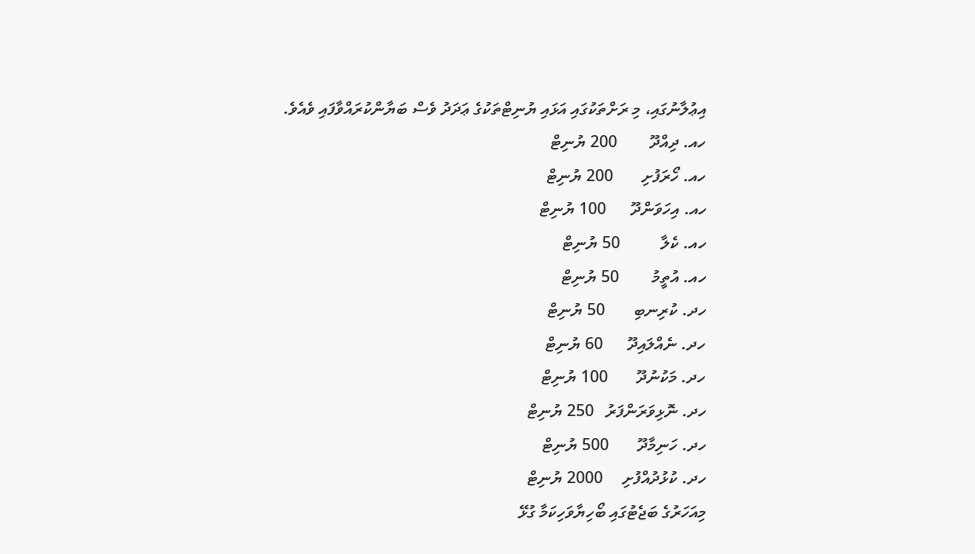އިޢުލާނުގައި، މި ރަށްތަކުގައި އަޅައި ޔުނިޓްތަކުގެ ޢަދަދު ވެސް ބަޔާންކުރައްވާފައި ވެއެވެ.
ހއ. ދިއްދޫ        200 ޔުނިޓް
ހއ. ހޯރަފުށި       200 ޔުނިޓް
ހއ. އިހަވަންދޫ      100 ޔުނިޓް
ހއ. ކެލާ          50 ޔުނިޓް
ހއ. އުތީމު        50 ޔުނިޓް
ހދ. ކުރިނބި       50 ޔުނިޓް
ހދ. ނެއްލައިދޫ      60 ޔުނިޓް
ހދ. މަކުނުދޫ       100 ޔުނިޓް
ހދ. ނޮޅިވަރަންފަރު   250 ޔުނިޓް
ހދ. ހަނިމާދޫ       500 ޔުނިޓް
ހދ. ކުޅުދުއްފުށި     2000 ޔުނިޓް
މިއަހަރުގެ ބަޖެޓުގައި ބޯހިޔާވަހިކަމާ ގުޅޭ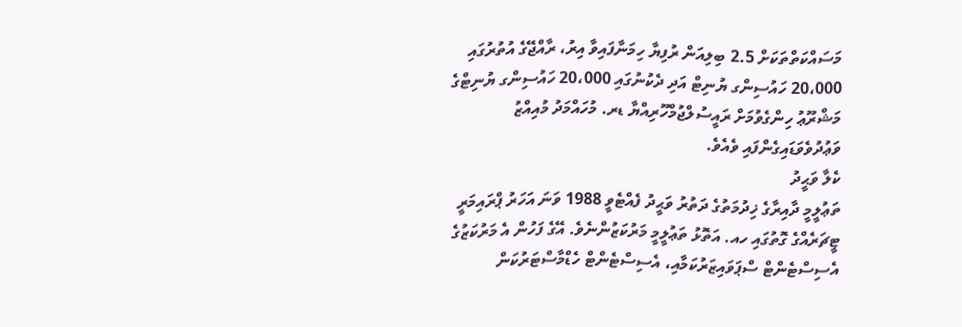މަސައްކަތްތަކަށް 2.5 ބިލިއަން ރުފިޔާ ހިމަނާފައިވާ އިރު، ރާއްޖޭގެ އުތުރުގައި 20،000 ހައުސިންގ ޔުނިޓް އަދި ދެކުނުގައި 20،000 ހައުސިންގ ޔުނިޓްގެ މަޝްރޫޢު ހިންގެވުމަށް ރައީސުލްޖުމްހޫރިއްޔާ ޑރ. މުހައްމަދު މުއިއްޒު ވަޢުދުވެވަޑައިގެންފައި ވެއެވެ.
ކެލާ ވަޙީދު
ތަޢުލީމީ ދާއިރާގެ ޚިދުމަތުގެ ދަތުރު ވަޙީދު ފެއްޓެވީ 1988 ވަނަ އަހަރު ޕްރައިމަރީ ޓީޗަރެއްގެ ގޮތުގައި ހއ. އަތޮޅު ތަޢުލީމީ މަރުކަޒުންނެވެ. އޭގެ ފަހުން އެ މަރުކަޒުގެ އެސިސްޓެންޓް ސްޕަވައިޒަރުކަމާއި، އެސިސްޓެންޓް ހެޑްމާސްޓަރުކަން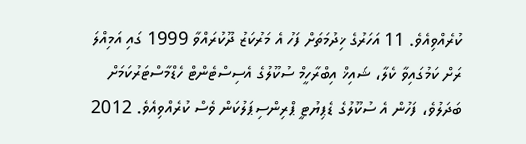ކުރެއްވިއެވެ. 11 އަހަރުގެ ޚިދުމަތަށް ފަހު އެ މަރުކަޒު ދޫކުރައްވާ 1999 ގައި އަމިއްލަ ރަށް ކަމުގައިވާ ކެލާ، ޝައިޚް އިބްރާހީމް ސުކޫލުގެ އެސިސްޓެންޓް ހެޑްމާސްޓަރުކަމަށް ބަދަލުވެ، ފަހުން އެ ސުކޫލުގެ ޑެޕިޔުޓީ ޕްރިންސިޕަލުކަން ވެސް ކުރެއްވިއެވެ. 2012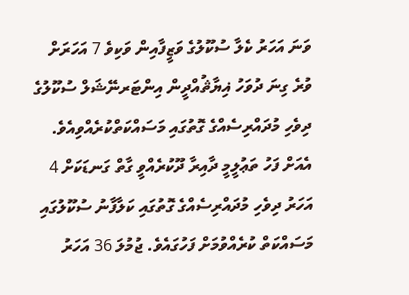ވަނަ އަހަރު ކެލާ ސުކޫލުގެ ވަޒީފާއިން ވަކިވެ 7 އަހަރަށް ވުރެ ގިނަ ދުވަހު ޣިޔާޘުއްދީން އިންޓަރނޭޝަލް ސުކޫލުގެ ދިވެހި މުދައްރިސެއްގެ ގޮތުގައި މަސައްކަތްކުރެއްވިއެވެ. އެއަށް ފަހު ތަޢުލީމީ ދާއިރާ ދޫކުރެއްވީ ގާތް ގަނޑަކަށް 4 އަހަރު ދިވެހި މުދައްރިސެއްގެ ގޮތުގައި ކަލާފާނު ސުކޫލުގައި މަސައްކަތް ކުރެއްވުމަށް ފަހުގައެވެ. ޖުމުލަ 36 އަހަރު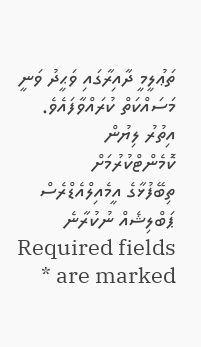ތަޢުލީމީ ދާއިރާގައި ވަޙީދު ވަނީ މަސައްކަތް ކުރައްވާފައެވެ.
އިތުރު ލިޔުން
ކޮމެންޓްކުރުމަށް
ތިބޭފުޅާގެ އީމެއިލްއެޑްރެސް ޕަބްލިޝެއް ނުކުރާނެ Required fields are marked *